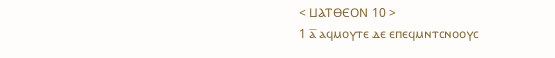< ⳘⲀⲦⲐⲈⲞⲚ 10 >
1 ⲁ̅ ⲁϥⲙⲟⲩⲧⲉ ⲇⲉ ⲉⲡⲉϥⲙⲛⲧⲥⲛⲟⲟⲩⲥ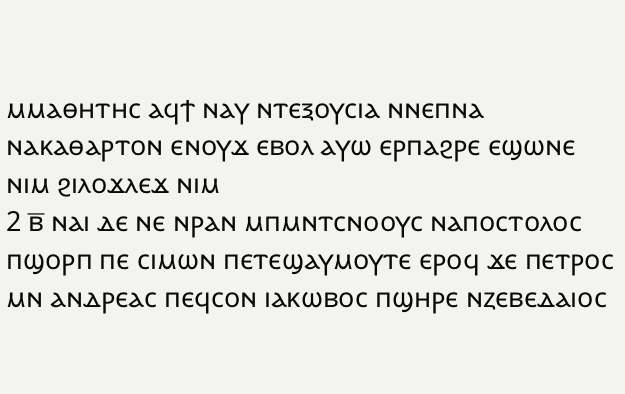ⲙⲙⲁⲑⲏⲧⲏⲥ ⲁϥϯ ⲛⲁⲩ ⲛⲧⲉⲝⲟⲩⲥⲓⲁ ⲛⲛⲉⲡⲛⲁ ⲛⲁⲕⲁⲑⲁⲣⲧⲟⲛ ⲉⲛⲟⲩϫ ⲉⲃⲟⲗ ⲁⲩⲱ ⲉⲣⲡⲁϩⲣⲉ ⲉϣⲱⲛⲉ ⲛⲓⲙ ϩⲓⲗⲟϫⲗⲉϫ ⲛⲓⲙ
2 ⲃ̅ ⲛⲁⲓ ⲇⲉ ⲛⲉ ⲛⲣⲁⲛ ⲙⲡⲙⲛⲧⲥⲛⲟⲟⲩⲥ ⲛⲁⲡⲟⲥⲧⲟⲗⲟⲥ ⲡϣⲟⲣⲡ ⲡⲉ ⲥⲓⲙⲱⲛ ⲡⲉⲧⲉϣⲁⲩⲙⲟⲩⲧⲉ ⲉⲣⲟϥ ϫⲉ ⲡⲉⲧⲣⲟⲥ ⲙⲛ ⲁⲛⲇⲣⲉⲁⲥ ⲡⲉϥⲥⲟⲛ ⲓⲁⲕⲱⲃⲟⲥ ⲡϣⲏⲣⲉ ⲛⲍⲉⲃⲉⲇⲁⲓⲟⲥ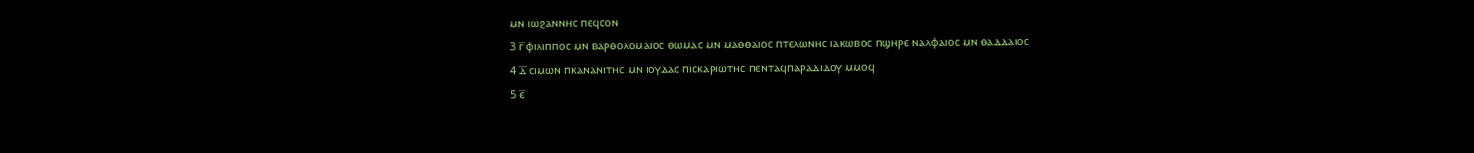ⲙⲛ ⲓⲱϩⲁⲛⲛⲏⲥ ⲡⲉϥⲥⲟⲛ
3 ⲅ̅ ⲫⲓⲗⲓⲡⲡⲟⲥ ⲙⲛ ⲃⲁⲣⲑⲟⲗⲟⲙⲁⲓⲟⲥ ⲑⲱⲙⲁⲥ ⲙⲛ ⲙⲁⲑⲑⲁⲓⲟⲥ ⲡⲧⲉⲗⲱⲛⲏⲥ ⲓⲁⲕⲱⲃⲟⲥ ⲡϣⲏⲣⲉ ⲛⲁⲗⲫⲁⲓⲟⲥ ⲙⲛ ⲑⲁⲇⲇⲁⲓⲟⲥ
4 ⲇ̅ ⲥⲓⲙⲱⲛ ⲡⲕⲁⲛⲁⲛⲓⲧⲏⲥ ⲙⲛ ⲓⲟⲩⲇⲁⲥ ⲡⲓⲥⲕⲁⲣⲓⲱⲧⲏⲥ ⲡⲉⲛⲧⲁϥⲡⲁⲣⲁⲇⲓⲇⲟⲩ ⲙⲙⲟϥ
5 ⲉ̅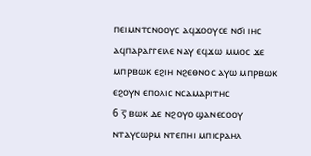ⲡⲉⲓⲙⲛⲧⲥⲛⲟⲟⲩⲥ ⲁϥϫⲟⲟⲩⲥⲉ ⲛϭⲓ ⲓⲏⲥ ⲁϥⲡⲁⲣⲁⲅⲅⲉⲓⲗⲉ ⲛⲁⲩ ⲉϥϫⲱ ⲙⲙⲟⲥ ϫⲉ ⲙⲡⲣⲃⲱⲕ ⲉϩⲓⲏ ⲛϩⲉⲑⲛⲟⲥ ⲁⲩⲱ ⲙⲡⲣⲃⲱⲕ ⲉϩⲟⲩⲛ ⲉⲡⲟⲗⲓⲥ ⲛⲥⲁⲙⲁⲣⲓⲧⲏⲥ
6 ⲋ̅ ⲃⲱⲕ ⲇⲉ ⲛϩⲟⲩⲟ ϣⲁⲛⲉⲥⲟⲟⲩ ⲛⲧⲁⲩⲥⲱⲣⲙ ⲛⲧⲉⲡⲏⲓ ⲙⲡⲓⲥⲣⲁⲏⲗ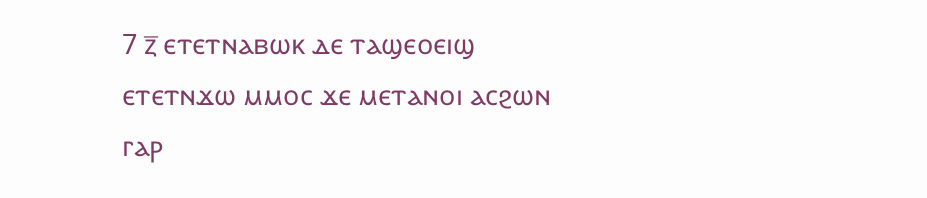7 ⲍ̅ ⲉⲧⲉⲧⲛⲁⲃⲱⲕ ⲇⲉ ⲧⲁϣⲉⲟⲉⲓϣ ⲉⲧⲉⲧⲛϫⲱ ⲙⲙⲟⲥ ϫⲉ ⲙⲉⲧⲁⲛⲟⲓ ⲁⲥϩⲱⲛ ⲅⲁⲣ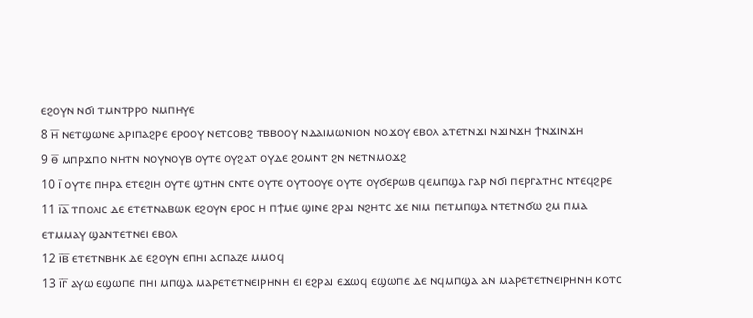ⲉϩⲟⲩⲛ ⲛϭⲓ ⲧⲙⲛⲧⲣⲣⲟ ⲛⲙⲡⲏⲩⲉ
8 ⲏ̅ ⲛⲉⲧϣⲱⲛⲉ ⲁⲣⲓⲡⲁϩⲣⲉ ⲉⲣⲟⲟⲩ ⲛⲉⲧⲥⲟⲃϩ ⲧⲃⲃⲟⲟⲩ ⲛⲇⲁⲓⲙⲱⲛⲓⲟⲛ ⲛⲟϫⲟⲩ ⲉⲃⲟⲗ ⲁⲧⲉⲧⲛϫⲓ ⲛϫⲓⲛϫⲏ ϯⲛϫⲓⲛϫⲏ
9 ⲑ̅ ⲙⲡⲣϫⲡⲟ ⲛⲏⲧⲛ ⲛⲟⲩⲛⲟⲩⲃ ⲟⲩⲧⲉ ⲟⲩϩⲁⲧ ⲟⲩⲇⲉ ϩⲟⲙⲛⲧ ϩⲛ ⲛⲉⲧⲛⲙⲟϫϩ
10 ⲓ̅ ⲟⲩⲧⲉ ⲡⲏⲣⲁ ⲉⲧⲉϩⲓⲏ ⲟⲩⲧⲉ ϣⲧⲏⲛ ⲥⲛⲧⲉ ⲟⲩⲧⲉ ⲟⲩⲧⲟⲟⲩⲉ ⲟⲩⲧⲉ ⲟⲩϭⲉⲣⲱⲃ ϥⲉⲙⲡϣⲁ ⲅⲁⲣ ⲛϭⲓ ⲡⲉⲣⲅⲁⲧⲏⲥ ⲛⲧⲉϥϩⲣⲉ
11 ⲓ̅ⲁ̅ ⲧⲡⲟⲗⲓⲥ ⲇⲉ ⲉⲧⲉⲧⲛⲁⲃⲱⲕ ⲉϩⲟⲩⲛ ⲉⲣⲟⲥ ⲏ ⲡϯⲙⲉ ϣⲓⲛⲉ ϩⲣⲁⲓ ⲛϩⲏⲧⲥ ϫⲉ ⲛⲓⲙ ⲡⲉⲧⲙⲡϣⲁ ⲛⲧⲉⲧⲛϭⲱ ϩⲙ ⲡⲙⲁ ⲉⲧⲙⲙⲁⲩ ϣⲁⲛⲧⲉⲧⲛⲉⲓ ⲉⲃⲟⲗ
12 ⲓ̅ⲃ̅ ⲉⲧⲉⲧⲛⲃⲏⲕ ⲇⲉ ⲉϩⲟⲩⲛ ⲉⲡⲏⲓ ⲁⲥⲡⲁⲍⲉ ⲙⲙⲟϥ
13 ⲓ̅ⲅ̅ ⲁⲩⲱ ⲉϣⲱⲡⲉ ⲡⲏⲓ ⲙⲡϣⲁ ⲙⲁⲣⲉⲧⲉⲧⲛⲉⲓⲣⲏⲛⲏ ⲉⲓ ⲉϩⲣⲁⲓ ⲉϫⲱϥ ⲉϣⲱⲡⲉ ⲇⲉ ⲛϥⲙⲡϣⲁ ⲁⲛ ⲙⲁⲣⲉⲧⲉⲧⲛⲉⲓⲣⲏⲛⲏ ⲕⲟⲧⲥ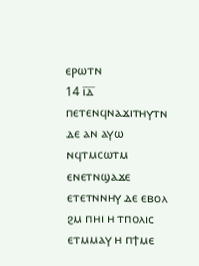ⲉⲣⲱⲧⲛ
14 ⲓ̅ⲇ̅ ⲡⲉⲧⲉⲛϥⲛⲁϫⲓⲧⲏⲩⲧⲛ ⲇⲉ ⲁⲛ ⲁⲩⲱ ⲛϥⲧⲙⲥⲱⲧⲙ ⲉⲛⲉⲧⲛϣⲁϫⲉ ⲉⲧⲉⲧⲛⲛⲏⲩ ⲇⲉ ⲉⲃⲟⲗ ϩⲙ ⲡⲏⲓ ⲏ ⲧⲡⲟⲗⲓⲥ ⲉⲧⲙⲙⲁⲩ ⲏ ⲡϯⲙⲉ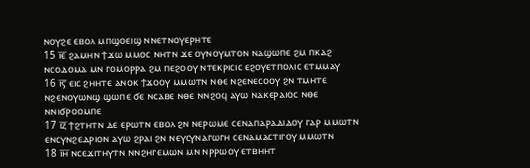ⲛⲟⲩϩⲉ ⲉⲃⲟⲗ ⲙⲡϣⲟⲉⲓϣ ⲛⲛⲉⲧⲛⲟⲩⲉⲣⲏⲧⲉ
15 ⲓ̅ⲉ̅ ϩⲁⲙⲏⲛ ϯϫⲱ ⲙⲙⲟⲥ ⲛⲏⲧⲛ ϫⲉ ⲟⲩⲛⲟⲩⲙⲧⲟⲛ ⲛⲁϣⲱⲡⲉ ϩⲙ ⲡⲕⲁϩ ⲛⲥⲟⲇⲟⲙⲁ ⲙⲛ ⲅⲟⲙⲟⲣⲣⲁ ϩⲙ ⲡⲉϩⲟⲟⲩ ⲛⲧⲉⲕⲣⲓⲥⲓⲥ ⲉϩⲟⲩⲉⲧⲡⲟⲗⲓⲥ ⲉⲧⲙⲙⲁⲩ
16 ⲓ̅ⲋ̅ ⲉⲓⲥ ϩⲏⲏⲧⲉ ⲁⲛⲟⲕ ϯϫⲟⲟⲩ ⲙⲙⲱⲧⲛ ⲛⲑⲉ ⲛϩⲉⲛⲉⲥⲟⲟⲩ ϩⲛ ⲧⲙⲏⲧⲉ ⲛϩⲉⲛⲟⲩⲱⲛϣ ϣⲱⲡⲉ ϭⲉ ⲛⲥⲁⲃⲉ ⲛⲑⲉ ⲛⲛϩⲟϥ ⲁⲩⲱ ⲛⲁⲕⲉⲣⲁⲓⲟⲥ ⲛⲑⲉ ⲛⲛⲓϭⲣⲟⲟⲙⲡⲉ
17 ⲓ̅ⲍ̅ ϯϩⲧⲏⲧⲛ ⲇⲉ ⲉⲣⲱⲧⲛ ⲉⲃⲟⲗ ϩⲛ ⲛⲉⲣⲱⲙⲉ ⲥⲉⲛⲁⲡⲁⲣⲁⲇⲓⲇⲟⲩ ⲅⲁⲣ ⲙⲙⲱⲧⲛ ⲉⲛⲥⲩⲛϩⲉⲇⲣⲓⲟⲛ ⲁⲩⲱ ϩⲣⲁⲓ ϩⲛ ⲛⲉⲩⲥⲩⲛⲁⲅⲱⲅⲏ ⲥⲉⲛⲁⲙⲁⲥⲧⲓⲅⲟⲩ ⲙⲙⲱⲧⲛ
18 ⲓ̅ⲏ̅ ⲛⲥⲉϫⲓⲧⲏⲩⲧⲛ ⲛⲛϩⲏⲅⲉⲙⲱⲛ ⲙⲛ ⲛⲣⲣⲱⲟⲩ ⲉⲧⲃⲏⲏⲧ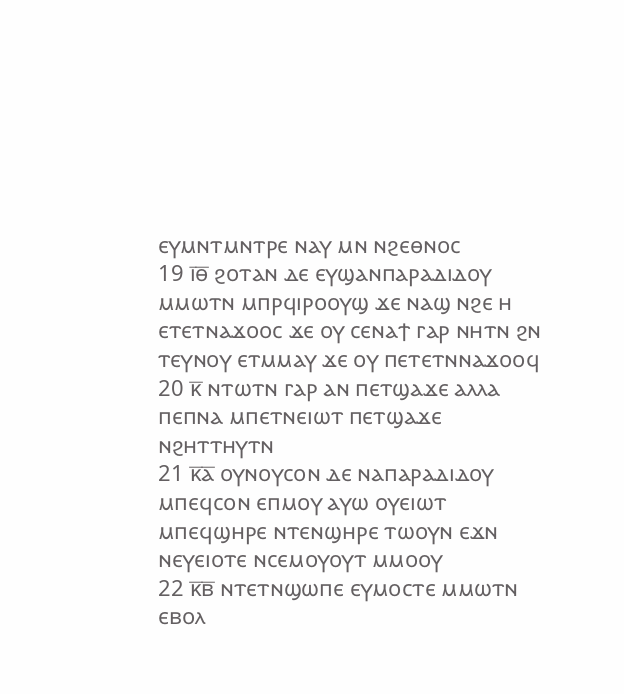ⲉⲩⲙⲛⲧⲙⲛⲧⲣⲉ ⲛⲁⲩ ⲙⲛ ⲛϩⲉⲑⲛⲟⲥ
19 ⲓ̅ⲑ̅ ϩⲟⲧⲁⲛ ⲇⲉ ⲉⲩϣⲁⲛⲡⲁⲣⲁⲇⲓⲇⲟⲩ ⲙⲙⲱⲧⲛ ⲙⲡⲣϥⲓⲣⲟⲟⲩϣ ϫⲉ ⲛⲁϣ ⲛϩⲉ ⲏ ⲉⲧⲉⲧⲛⲁϫⲟⲟⲥ ϫⲉ ⲟⲩ ⲥⲉⲛⲁϯ ⲅⲁⲣ ⲛⲏⲧⲛ ϩⲛ ⲧⲉⲩⲛⲟⲩ ⲉⲧⲙⲙⲁⲩ ϫⲉ ⲟⲩ ⲡⲉⲧⲉⲧⲛⲛⲁϫⲟⲟϥ
20 ⲕ̅ ⲛⲧⲱⲧⲛ ⲅⲁⲣ ⲁⲛ ⲡⲉⲧϣⲁϫⲉ ⲁⲗⲗⲁ ⲡⲉⲡⲛⲁ ⲙⲡⲉⲧⲛⲉⲓⲱⲧ ⲡⲉⲧϣⲁϫⲉ ⲛϩⲏⲧⲧⲏⲩⲧⲛ
21 ⲕ̅ⲁ̅ ⲟⲩⲛⲟⲩⲥⲟⲛ ⲇⲉ ⲛⲁⲡⲁⲣⲁⲇⲓⲇⲟⲩ ⲙⲡⲉϥⲥⲟⲛ ⲉⲡⲙⲟⲩ ⲁⲩⲱ ⲟⲩⲉⲓⲱⲧ ⲙⲡⲉϥϣⲏⲣⲉ ⲛⲧⲉⲛϣⲏⲣⲉ ⲧⲱⲟⲩⲛ ⲉϫⲛ ⲛⲉⲩⲉⲓⲟⲧⲉ ⲛⲥⲉⲙⲟⲩⲟⲩⲧ ⲙⲙⲟⲟⲩ
22 ⲕ̅ⲃ̅ ⲛⲧⲉⲧⲛϣⲱⲡⲉ ⲉⲩⲙⲟⲥⲧⲉ ⲙⲙⲱⲧⲛ ⲉⲃⲟⲗ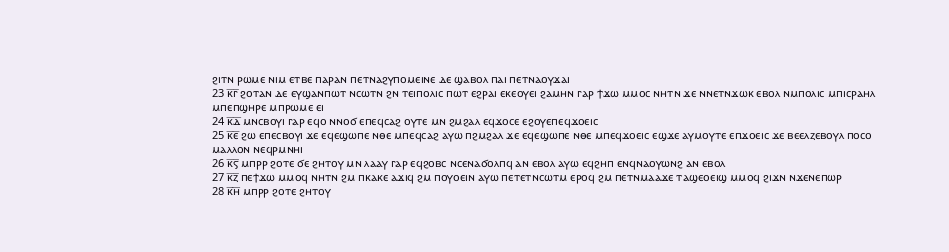ϩⲓⲧⲛ ⲣⲱⲙⲉ ⲛⲓⲙ ⲉⲧⲃⲉ ⲡⲁⲣⲁⲛ ⲡⲉⲧⲛⲁϩⲩⲡⲟⲙⲉⲓⲛⲉ ⲇⲉ ϣⲁⲃⲟⲗ ⲡⲁⲓ ⲡⲉⲧⲛⲁⲟⲩϫⲁⲓ
23 ⲕ̅ⲅ̅ ϩⲟⲧⲁⲛ ⲇⲉ ⲉⲩϣⲁⲛⲡⲱⲧ ⲛⲥⲱⲧⲛ ϩⲛ ⲧⲉⲓⲡⲟⲗⲓⲥ ⲡⲱⲧ ⲉϩⲣⲁⲓ ⲉⲕⲉⲟⲩⲉⲓ ϩⲁⲙⲏⲛ ⲅⲁⲣ ϯϫⲱ ⲙⲙⲟⲥ ⲛⲏⲧⲛ ϫⲉ ⲛⲛⲉⲧⲛϫⲱⲕ ⲉⲃⲟⲗ ⲛⲙⲡⲟⲗⲓⲥ ⲙⲡⲓⲥⲣⲁⲏⲗ ⲙⲡⲉⲡϣⲏⲣⲉ ⲙⲡⲣⲱⲙⲉ ⲉⲓ
24 ⲕ̅ⲇ̅ ⲙⲛⲥⲃⲟⲩⲓ ⲅⲁⲣ ⲉϥⲟ ⲛⲛⲟϭ ⲉⲡⲉϥⲥⲁϩ ⲟⲩⲧⲉ ⲙⲛ ϩⲙϩⲁⲗ ⲉϥϫⲟⲥⲉ ⲉϩⲟⲩⲉⲡⲉϥϫⲟⲉⲓⲥ
25 ⲕ̅ⲉ̅ ϩⲱ ⲉⲡⲉⲥⲃⲟⲩⲓ ϫⲉ ⲉϥⲉϣⲱⲡⲉ ⲛⲑⲉ ⲙⲡⲉϥⲥⲁϩ ⲁⲩⲱ ⲡϩⲙϩⲁⲗ ϫⲉ ⲉϥⲉϣⲱⲡⲉ ⲛⲑⲉ ⲙⲡⲉϥϫⲟⲉⲓⲥ ⲉϣϫⲉ ⲁⲩⲙⲟⲩⲧⲉ ⲉⲡϫⲟⲉⲓⲥ ϫⲉ ⲃⲉⲉⲗⲍⲉⲃⲟⲩⲗ ⲡⲟⲥⲟ ⲙⲁⲗⲗⲟⲛ ⲛⲉϥⲣⲙⲛⲏⲓ
26 ⲕ̅ⲋ̅ ⲙⲡⲣⲣ ϩⲟⲧⲉ ϭⲉ ϩⲏⲧⲟⲩ ⲙⲛ ⲗⲁⲁⲩ ⲅⲁⲣ ⲉϥϩⲟⲃⲥ ⲛⲥⲉⲛⲁϭⲟⲗⲡϥ ⲁⲛ ⲉⲃⲟⲗ ⲁⲩⲱ ⲉϥϩⲏⲡ ⲉⲛϥⲛⲁⲟⲩⲱⲛϩ ⲁⲛ ⲉⲃⲟⲗ
27 ⲕ̅ⲍ̅ ⲡⲉϯϫⲱ ⲙⲙⲟϥ ⲛⲏⲧⲛ ϩⲙ ⲡⲕⲁⲕⲉ ⲁϫⲓϥ ϩⲙ ⲡⲟⲩⲟⲉⲓⲛ ⲁⲩⲱ ⲡⲉⲧⲉⲧⲛⲥⲱⲧⲙ ⲉⲣⲟϥ ϩⲙ ⲡⲉⲧⲛⲙⲁⲁϫⲉ ⲧⲁϣⲉⲟⲉⲓϣ ⲙⲙⲟϥ ϩⲓϫⲛ ⲛϫⲉⲛⲉⲡⲱⲣ
28 ⲕ̅ⲏ̅ ⲙⲡⲣⲣ ϩⲟⲧⲉ ϩⲏⲧⲟⲩ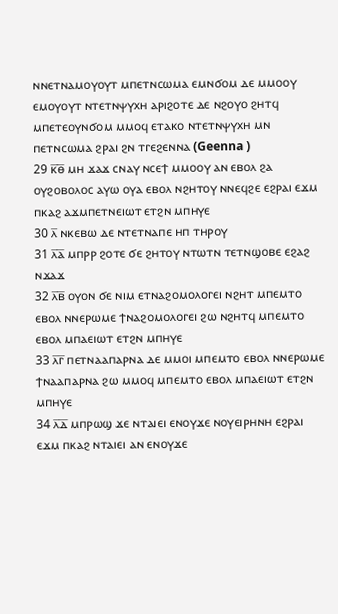ⲛⲛⲉⲧⲛⲁⲙⲟⲩⲟⲩⲧ ⲙⲡⲉⲧⲛⲥⲱⲙⲁ ⲉⲙⲛϭⲟⲙ ⲇⲉ ⲙⲙⲟⲟⲩ ⲉⲙⲟⲩⲟⲩⲧ ⲛⲧⲉⲧⲛⲯⲩⲭⲏ ⲁⲣⲓϩⲟⲧⲉ ⲇⲉ ⲛϩⲟⲩⲟ ϩⲏⲧϥ ⲙⲡⲉⲧⲉⲟⲩⲛϭⲟⲙ ⲙⲙⲟϥ ⲉⲧⲁⲕⲟ ⲛⲧⲉⲧⲛⲯⲩⲭⲏ ⲙⲛ ⲡⲉⲧⲛⲥⲱⲙⲁ ϩⲣⲁⲓ ϩⲛ ⲧⲅⲉϩⲉⲛⲛⲁ (Geenna )
29 ⲕ̅ⲑ̅ ⲙⲏ ϫⲁϫ ⲥⲛⲁⲩ ⲛⲥⲉϯ ⲙⲙⲟⲟⲩ ⲁⲛ ⲉⲃⲟⲗ ϩⲁ ⲟⲩϩⲟⲃⲟⲗⲟⲥ ⲁⲩⲱ ⲟⲩⲁ ⲉⲃⲟⲗ ⲛϩⲏⲧⲟⲩ ⲛⲛⲉϥϩⲉ ⲉϩⲣⲁⲓ ⲉϫⲙ ⲡⲕⲁϩ ⲁϫⲙⲡⲉⲧⲛⲉⲓⲱⲧ ⲉⲧϩⲛ ⲙⲡⲏⲩⲉ
30 ⲗ̅ ⲛⲕⲉⲃⲱ ⲇⲉ ⲛⲧⲉⲧⲛⲁⲡⲉ ⲏⲡ ⲧⲏⲣⲟⲩ
31 ⲗ̅ⲁ̅ ⲙⲡⲣⲣ ϩⲟⲧⲉ ϭⲉ ϩⲏⲧⲟⲩ ⲛⲧⲱⲧⲛ ⲧⲉⲧⲛϣⲟⲃⲉ ⲉϩⲁϩ ⲛϫⲁϫ
32 ⲗ̅ⲃ̅ ⲟⲩⲟⲛ ϭⲉ ⲛⲓⲙ ⲉⲧⲛⲁϩⲟⲙⲟⲗⲟⲅⲉⲓ ⲛϩⲏⲧ ⲙⲡⲉⲙⲧⲟ ⲉⲃⲟⲗ ⲛⲛⲉⲣⲱⲙⲉ ϯⲛⲁϩⲟⲙⲟⲗⲟⲅⲉⲓ ϩⲱ ⲛϩⲏⲧϥ ⲙⲡⲉⲙⲧⲟ ⲉⲃⲟⲗ ⲙⲡⲁⲉⲓⲱⲧ ⲉⲧϩⲛ ⲙⲡⲏⲩⲉ
33 ⲗ̅ⲅ̅ ⲡⲉⲧⲛⲁⲁⲡⲁⲣⲛⲁ ⲇⲉ ⲙⲙⲟⲓ ⲙⲡⲉⲙⲧⲟ ⲉⲃⲟⲗ ⲛⲛⲉⲣⲱⲙⲉ ϯⲛⲁⲁⲡⲁⲣⲛⲁ ϩⲱ ⲙⲙⲟϥ ⲙⲡⲉⲙⲧⲟ ⲉⲃⲟⲗ ⲙⲡⲁⲉⲓⲱⲧ ⲉⲧϩⲛ ⲙⲡⲏⲩⲉ
34 ⲗ̅ⲇ̅ ⲙⲡⲣⲱϣ ϫⲉ ⲛⲧⲁⲓⲉⲓ ⲉⲛⲟⲩϫⲉ ⲛⲟⲩⲉⲓⲣⲏⲛⲏ ⲉϩⲣⲁⲓ ⲉϫⲙ ⲡⲕⲁϩ ⲛⲧⲁⲓⲉⲓ ⲁⲛ ⲉⲛⲟⲩϫⲉ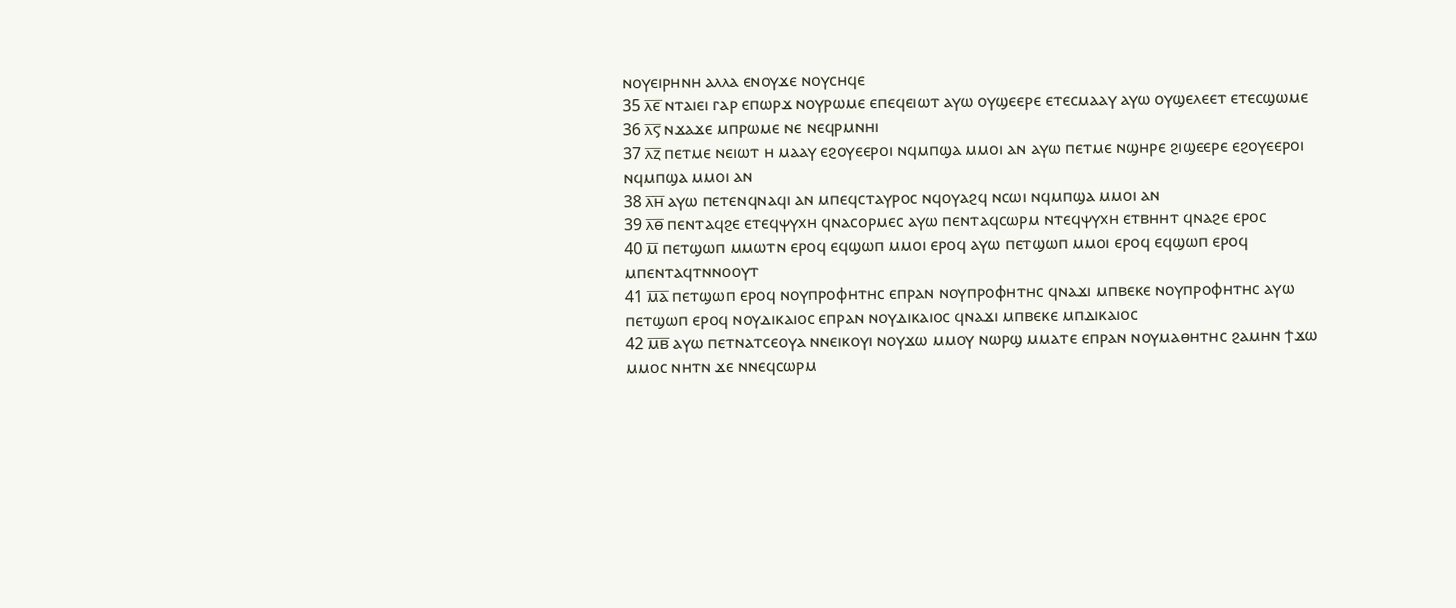ⲛⲟⲩⲉⲓⲣⲏⲛⲏ ⲁⲗⲗⲁ ⲉⲛⲟⲩϫⲉ ⲛⲟⲩⲥⲏϥⲉ
35 ⲗ̅ⲉ̅ ⲛⲧⲁⲓⲉⲓ ⲅⲁⲣ ⲉⲡⲱⲣϫ ⲛⲟⲩⲣⲱⲙⲉ ⲉⲡⲉϥⲉⲓⲱⲧ ⲁⲩⲱ ⲟⲩϣⲉⲉⲣⲉ ⲉⲧⲉⲥⲙⲁⲁⲩ ⲁⲩⲱ ⲟⲩϣⲉⲗⲉⲉⲧ ⲉⲧⲉⲥϣⲱⲙⲉ
36 ⲗ̅ⲋ̅ ⲛϫⲁϫⲉ ⲙⲡⲣⲱⲙⲉ ⲛⲉ ⲛⲉϥⲣⲙⲛⲏⲓ
37 ⲗ̅ⲍ̅ ⲡⲉⲧⲙⲉ ⲛⲉⲓⲱⲧ ⲏ ⲙⲁⲁⲩ ⲉϩⲟⲩⲉⲉⲣⲟⲓ ⲛϥⲙⲡϣⲁ ⲙⲙⲟⲓ ⲁⲛ ⲁⲩⲱ ⲡⲉⲧⲙⲉ ⲛϣⲏⲣⲉ ϩⲓϣⲉⲉⲣⲉ ⲉϩⲟⲩⲉⲉⲣⲟⲓ ⲛϥⲙⲡϣⲁ ⲙⲙⲟⲓ ⲁⲛ
38 ⲗ̅ⲏ̅ ⲁⲩⲱ ⲡⲉⲧⲉⲛϥⲛⲁϥⲓ ⲁⲛ ⲙⲡⲉϥⲥⲧⲁⲩⲣⲟⲥ ⲛϥⲟⲩⲁϩϥ ⲛⲥⲱⲓ ⲛϥⲙⲡϣⲁ ⲙⲙⲟⲓ ⲁⲛ
39 ⲗ̅ⲑ̅ ⲡⲉⲛⲧⲁϥϩⲉ ⲉⲧⲉϥⲯⲩⲭⲏ ϥⲛⲁⲥⲟⲣⲙⲉⲥ ⲁⲩⲱ ⲡⲉⲛⲧⲁϥⲥⲱⲣⲙ ⲛⲧⲉϥⲯⲩⲭⲏ ⲉⲧⲃⲏⲏⲧ ϥⲛⲁϩⲉ ⲉⲣⲟⲥ
40 ⲙ̅ ⲡⲉⲧϣⲱⲡ ⲙⲙⲱⲧⲛ ⲉⲣⲟϥ ⲉϥϣⲱⲡ ⲙⲙⲟⲓ ⲉⲣⲟϥ ⲁⲩⲱ ⲡⲉⲧϣⲱⲡ ⲙⲙⲟⲓ ⲉⲣⲟϥ ⲉϥϣⲱⲡ ⲉⲣⲟϥ ⲙⲡⲉⲛⲧⲁϥⲧⲛⲛⲟⲟⲩⲧ
41 ⲙ̅ⲁ̅ ⲡⲉⲧϣⲱⲡ ⲉⲣⲟϥ ⲛⲟⲩⲡⲣⲟⲫⲏⲧⲏⲥ ⲉⲡⲣⲁⲛ ⲛⲟⲩⲡⲣⲟⲫⲏⲧⲏⲥ ϥⲛⲁϫⲓ ⲙⲡⲃⲉⲕⲉ ⲛⲟⲩⲡⲣⲟⲫⲏⲧⲏⲥ ⲁⲩⲱ ⲡⲉⲧϣⲱⲡ ⲉⲣⲟϥ ⲛⲟⲩⲇⲓⲕⲁⲓⲟⲥ ⲉⲡⲣⲁⲛ ⲛⲟⲩⲇⲓⲕⲁⲓⲟⲥ ϥⲛⲁϫⲓ ⲙⲡⲃⲉⲕⲉ ⲙⲡⲇⲓⲕⲁⲓⲟⲥ
42 ⲙ̅ⲃ̅ ⲁⲩⲱ ⲡⲉⲧⲛⲁⲧⲥⲉⲟⲩⲁ ⲛⲛⲉⲓⲕⲟⲩⲓ ⲛⲟⲩϫⲱ ⲙⲙⲟⲩ ⲛⲱⲣϣ ⲙⲙⲁⲧⲉ ⲉⲡⲣⲁⲛ ⲛⲟⲩⲙⲁⲑⲏⲧⲏⲥ ϩⲁⲙⲏⲛ ϯϫⲱ ⲙⲙⲟⲥ ⲛⲏⲧⲛ ϫⲉ ⲛⲛⲉϥⲥⲱⲣⲙ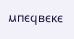ⲙⲡⲉϥⲃⲉⲕⲉ